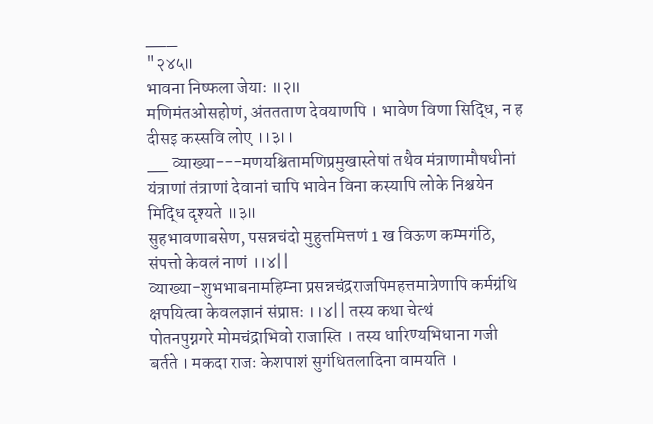___
"२४५॥
भावना निष्फला जेयाः ॥२॥
मणिमंतओसहोणं, अंततताण देवयाणपि । भावेण विणा सिद्धि, न ह दीसइ कस्सवि लोए ।।३।।
__ व्याख्या---मणयश्चितामणिप्रमुखास्तेषां तथैव मंत्राणामौषधीनां यंत्राणां तंत्राणां देवानां चापि भावेन विना कस्यापि लोके निश्चयेन मिद्धि दृश्यते ॥३॥
सुहभावणाबसेण, पसन्नचंदो मुहुत्तमित्तणं 1 ख विऊण कम्मगंठि, संपत्तो केवलं नाणं ।।४||
व्याख्या-शुभभाबनामहिम्ना प्रसन्नचंद्रराजपिमहत्तमात्रेणापि कर्मग्रंथि क्षपयित्वा केवलज्ञानं संप्राप्तः ।।४|| तस्य कथा चेत्थं
पोतनपुग्नगरे मोमचंद्राभिवो राजास्ति । तस्य धारिण्यभिधाना गजी बर्तते । मकदा राजः केशपाशं सुगंधितलादिना वामयति ।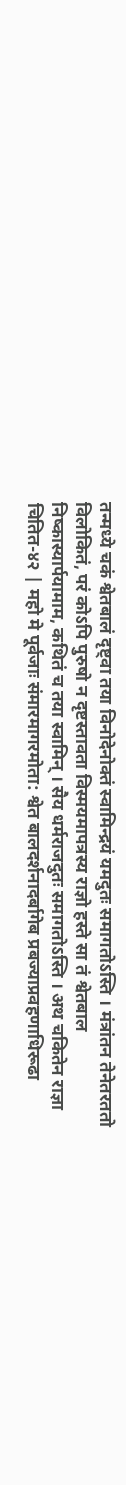तन्मध्ये चकं श्वेतबालं दृष्ट्वा तया विनोदेनोक्तं स्वामिन्द्रयं यमदुतः समागतोऽस्ति । मंत्रांतन तेनेतरततो विलोकितं, परं कोऽपि पुरुषो न दृष्टस्तावता विस्मयमापत्रस्य राज्ञो हस्ते सा तं श्वेतबाल निष्कास्यार्पयामाम, कथितं च तया स्वामिन् । सैय धर्मराजदुतः समागतोऽस्ति । अथ चकितेन राज्ञा चितित-४२ | महो मे पूर्वजाः संमारमागरमोता: श्वेत बालदर्शनादर्बागेब प्रबज्याप्रवहणाधिरूढा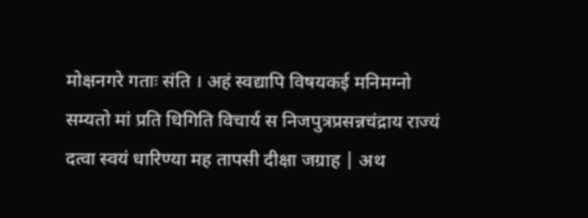मोक्षनगरे गताः संति । अहं स्वद्यापि विषयकई मनिमग्नो सम्यतो मां प्रति धिगिति विचार्य स निजपुत्रप्रसन्नचंद्राय राज्यं दत्वा स्वयं धारिण्या मह तापसी दीक्षा जग्राह | अथ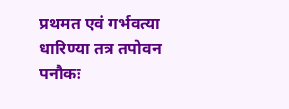प्रथमत एवं गर्भवत्या धारिण्या तत्र तपोवन पनौकः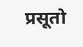प्रसूतो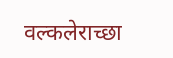वल्कलेराच्छा